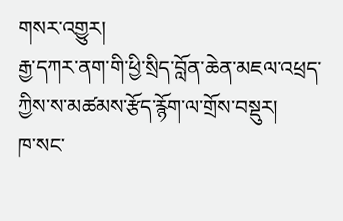གསར་འགྱུར།
རྒྱ་དཀར་ནག་གི་ཕྱི་སྲིད་བློན་ཆེན་མཇལ་འཕྲད་ཀྱིས་ས་མཚམས་རྩོད་རྙོག་ལ་གྲོས་བསྡུར།
ཁ་སང་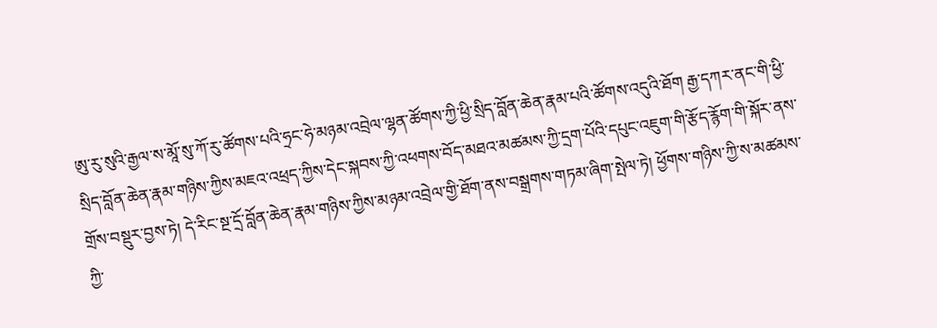ཨུ་རུ་སུའི་རྒྱལ་ས་མཱོ་སུ་ཀོ་རུ་ཚོགས་པའི་ཧྲང་ཧེ་མཉམ་འབྲེལ་ལྷན་ཚོགས་ཀྱི་ཕྱི་སྲིད་བློན་ཆེན་རྣམ་པའི་ཚོགས་འདུའི་ཐོག རྒྱ་དཀར་ནང་གི་ཕྱི་སྲིད་བློན་ཆེན་རྣམ་གཉིས་ཀྱིས་མཇའ་འཕྲད་ཀྱིས་དེང་སྐབས་ཀྱི་འཕགས་བོད་མཐའ་མཚམས་ཀྱི་དྲག་པོའི་དཔུང་འཇུག་གི་རྩོད་རྙོག་གི་སྐོར་ནས་གྲོས་བསྡུར་བྱས་ཏེ། དེ་རིང་སྔ་དྲོ་བློན་ཆེན་རྣམ་གཉིས་ཀྱིས་མཉམ་འབྲེལ་གྱི་ཐོག་ནས་བསྒྲགས་གཏམ་ཞིག་སྤེལ་ཏེ། ཕྱོགས་གཉིས་ཀྱི་ས་མཚམས་ཀྱི་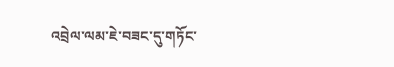འབྲེལ་ལམ་ཇེ་བཟང་དུ་གཏོང་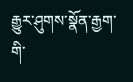རྒྱུར་ཤུགས་སྣོན་རྒྱག་གི་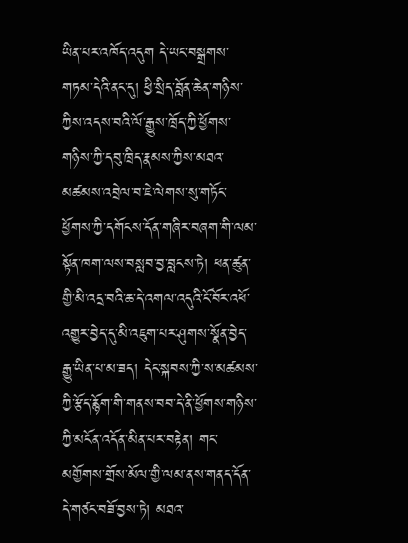ཡིན་པར་འཁོད་འདུག དེ་ཡང་བསྒྲགས་གཏམ་དེའི་ནང་དུ། ཕྱི་སྲིད་བློན་ཆེན་གཉིས་ཀྱིས་འདས་བའི་ལོ་རྒྱུས་ཁྲོད་ཀྱི་ཕྱོགས་གཉིས་ཀྱི་དབུ་ཁྲིད་རྣམས་ཀྱིས་མཐའ་མཚམས་འབྲེལ་བ་ཇེ་ལེགས་སུ་གཏོང་ཕྱོགས་ཀྱི་དགོངས་དོན་གཞིར་བཞག་གི་ལམ་སྟོན་ཁག་ལས་བསླབ་བྱ་བླངས་ཏེ། ཕན་ཚུན་གྱི་མི་འདྲ་བའི་ཆ་དེ་འགལ་འདུའི་ངོ་བོར་འཕོ་འགྱུར་བྱེད་དུ་མི་འཇུག་པར་ཤུགས་སྣོན་བྱེད་རྒྱུ་ཡིན་པ་མ་ཟད། དེང་སྐབས་ཀྱི་ས་མཚམས་ཀྱི་རྩོད་རྙོག་གི་གནས་བབ་དེ་ནི་ཕྱོགས་གཉིས་ཀྱི་མངོན་འདོན་མིན་པར་བརྟེན། གང་མགྱོགས་གྲོས་མོལ་གྱི་ལམ་ནས་གནད་དོན་དེ་གཙང་བཟོ་བྱས་ཏེ། མཐའ་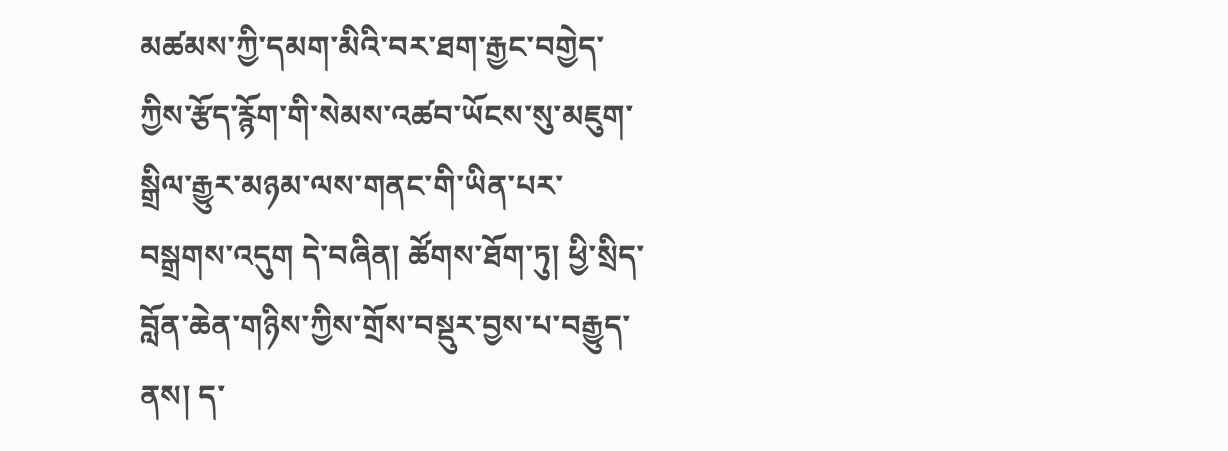མཚམས་ཀྱི་དམག་མིའི་བར་ཐག་རྒྱང་བགྱེད་ཀྱིས་རྩོད་རྙོག་གི་སེམས་འཚབ་ཡོངས་སུ་མཇུག་སྒྲིལ་རྒྱུར་མཉམ་ལས་གནང་གི་ཡིན་པར་བསྒྲགས་འདུག དེ་བཞིན། ཚོགས་ཐོག་ཏུ། ཕྱི་སྲིད་བློན་ཆེན་གཉིས་ཀྱིས་གྲོས་བསྡུར་བྱས་པ་བརྒྱུད་ནས། ད་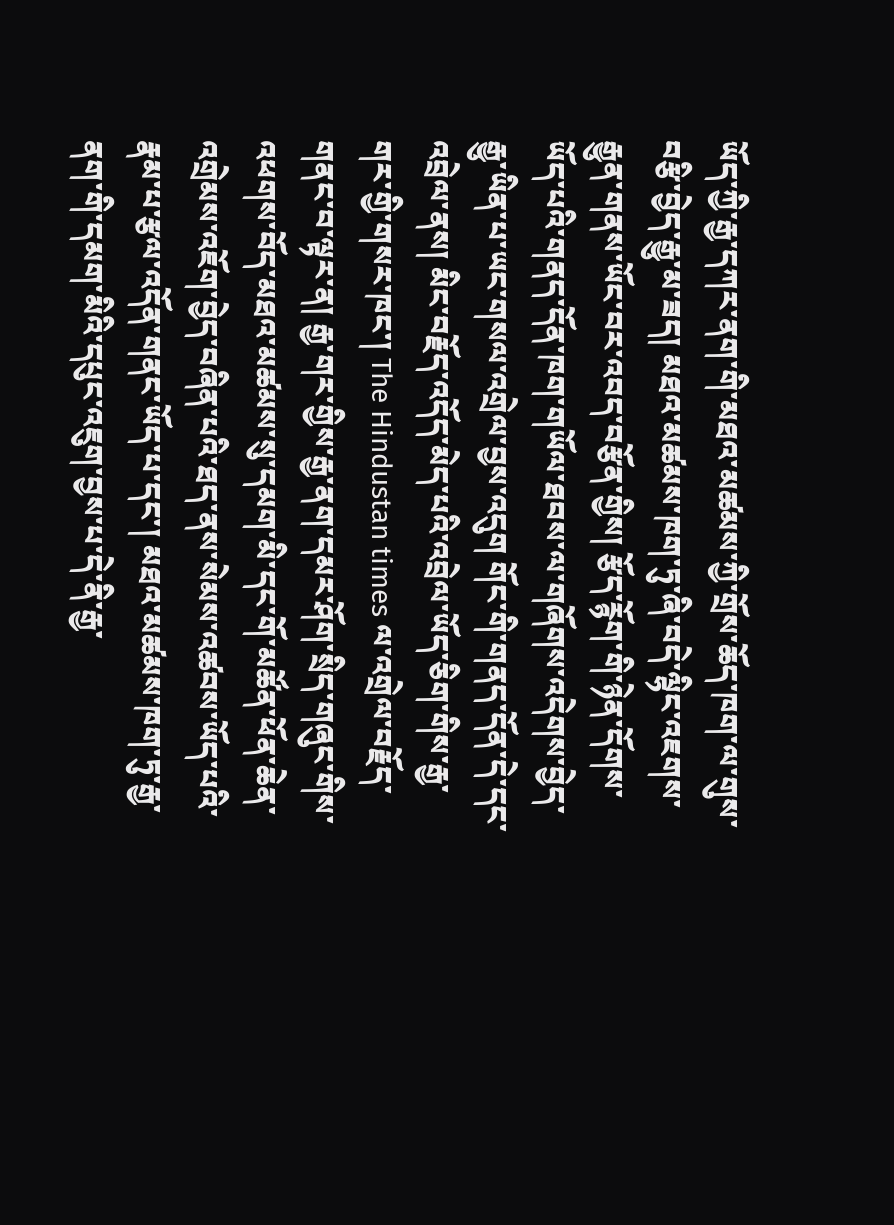ཡོད་ཀྱི་རྒྱ་དཀར་ནག་གི་མཐའ་མཚམས་ཀྱི་གྲོས་ཆོད་ཁག་ལ་གུས་བརྩི་བྱེད་རྒྱུ་མ་ཟད། མཐའ་མཚམས་ཁག་ཏུ་ཞི་བདེ་ལྷིང་འཇགས་རྒྱུན་གནས་ཡོང་བར་འབད་བརྩོན་གྱིས། རྩོད་རྙོག་གི་ཉེན་དོགས་ཡོད་པའི་གནད་དོན་ཁག་གཡོལ་ཐབས་ལ་གཞོགས་འདེགས་བྱེད་རྒྱུ་ཡིན་པ་ཡང་གསལ་འགྲེལ་བྱས་འདུག གོང་གི་གནད་དོན་དེ་དང་འབྲེལ་ནས། མིང་བརྗོད་འདོད་མེད་པའི་འབྲེལ་ཡོད་ཅིག་གིས་རྒྱ་གར་གྱི་གསར་ཁང་། The Hindustan times ལ་འགྲེལ་བརྗོད་གནང་བ་ལྟར་ན། རྒྱ་གར་གྱིས་རྒྱ་ནག་དམར་ཤོག་སྲིད་གཞུང་གིས་འཕགས་བོད་མཐའ་མཚམས་སུ་དམག་མི་དང་གོ་མཚོན་ཕོན་ཆེན་འགྲེམས་འཇོག་བྱེད་བཞིན་པའི་ཐད་ནས་སེམས་འཚབས་ཡོད་པའི་རྣམ་པ་རྩལ་འདོན་གནང་ཡོད་པ་དང་། མཐའ་མཚམས་ཁག་ཏུ་རྒྱ་ནག་གི་དམག་མིའི་དཔུང་འཇུག་བྱས་པ་དེ་ནི་རྒྱ་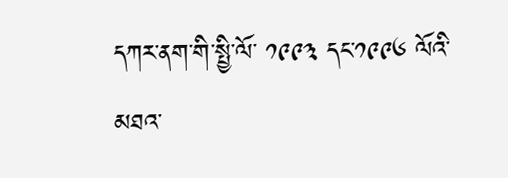དཀར་ནག་གི་སྤྱི་ལོ་ ༡༩༩༣ དང་༡༩༩༦ ལོའི་མཐའ་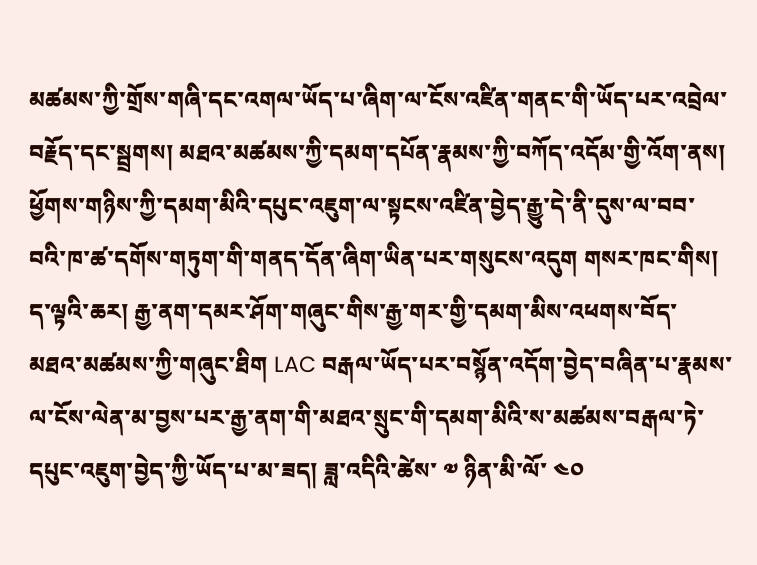མཚམས་ཀྱི་གྲོས་གཞི་དང་འགལ་ཡོད་པ་ཞིག་ལ་ངོས་འཛིན་གནང་གི་ཡོད་པར་འབྲེལ་བརྗོད་དང་སྦྲགས། མཐའ་མཚམས་ཀྱི་དམག་དཔོན་རྣམས་ཀྱི་བཀོད་འདོམ་གྱི་འོག་ནས། ཕྱོགས་གཉིས་ཀྱི་དམག་མིའི་དཔུང་འཇུག་ལ་སྟངས་འཛིན་བྱེད་རྒྱུ་དེ་ནི་དུས་ལ་བབ་བའི་ཁ་ཚ་དགོས་གཏུག་གི་གནད་དོན་ཞིག་ཡིན་པར་གསུངས་འདུག གསར་ཁང་གིས། ད་ལྟའི་ཆར། རྒྱ་ནག་དམར་ཤོག་གཞུང་གིས་རྒྱ་གར་གྱི་དམག་མིས་འཕགས་བོད་མཐའ་མཚམས་ཀྱི་གཞུང་ཐིག LAC བརྒལ་ཡོད་པར་བསྙོན་འདོག་བྱེད་བཞིན་པ་རྣམས་ལ་ངོས་ལེན་མ་བྱས་པར་རྒྱ་ནག་གི་མཐའ་སྲུང་གི་དམག་མིའི་ས་མཚམས་བརྒལ་ཏེ་དཔུང་འཇུག་བྱེད་ཀྱི་ཡོད་པ་མ་ཟད། ཟླ་འདིའི་ཚེས་ ༧ ཉིན་མི་ལོ་ ༤༠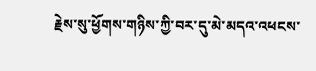རྗེས་སུ་ཕྱོགས་གཉིས་ཀྱི་བར་དུ་མེ་མདའ་འཕངས་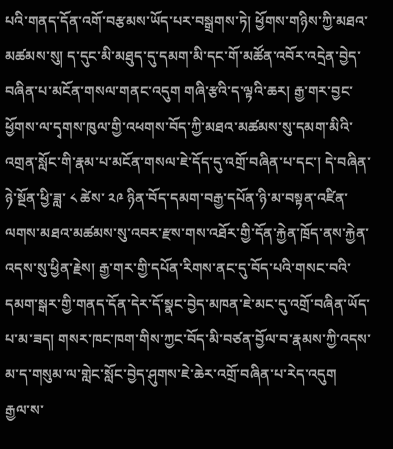པའི་གནད་དོན་འགོ་བརྩམས་ཡོད་པར་བསྒྲགས་ཏེ། ཕྱོགས་གཉིས་ཀྱི་མཐའ་མཚམས་སུ། ད་དུང་མི་མཐུད་དུ་དམག་མི་དང་གོ་མཚོན་འབོར་འདྲེན་བྱེད་བཞིན་པ་མངོན་གསལ་གནང་འདུག གཞི་རྩའི་ད་ལྟའི་ཆར། རྒྱ་གར་བྱང་ཕྱོགས་ལ་དྭགས་ཁུལ་གྱི་འཕགས་བོད་ཀྱི་མཐའ་མཚམས་སུ་དམག་མིའི་འགྲན་སློང་གི་རྣམ་པ་མངོན་གསལ་ཇེ་དོད་དུ་འགྲོ་བཞིན་པ་དང་། དེ་བཞིན་ཉེ་སྔོན་ཕྱི་ཟླ་ ༨ ཚེས་ ༢༩ ཉིན་བོད་དམག་བརྒྱ་དཔོན་ཉི་མ་བསྟན་འཛིན་ལགས་མཐའ་མཚམས་སུ་འབར་རྫས་གས་འཐོར་གྱི་དོན་རྐྱེན་ཁྲོད་ནས་རྐྱེན་འདས་སུ་ཕྱིན་རྗེས། རྒྱ་གར་གྱི་དཔོན་རིགས་ནང་དུ་བོད་པའི་གསང་བའི་དམག་སྒར་གྱི་གནད་དོན་དེར་དོ་སྣང་བྱེད་མཁན་ཇེ་མང་དུ་འགྲོ་བཞིན་ཡོད་པ་མ་ཟད། གསར་ཁང་ཁག་གིས་ཀྱང་བོད་མི་བཙན་བྱོལ་བ་རྣམས་ཀྱི་འདས་མ་ད་གསུམ་ལ་གླེང་སློང་བྱེད་ཤུགས་ཇེ་ཆེར་འགྲོ་བཞིན་པ་རེད་འདུག
རྒྱལ་ས་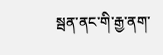སྦན་ནང་གི་རྒྱ་ནག་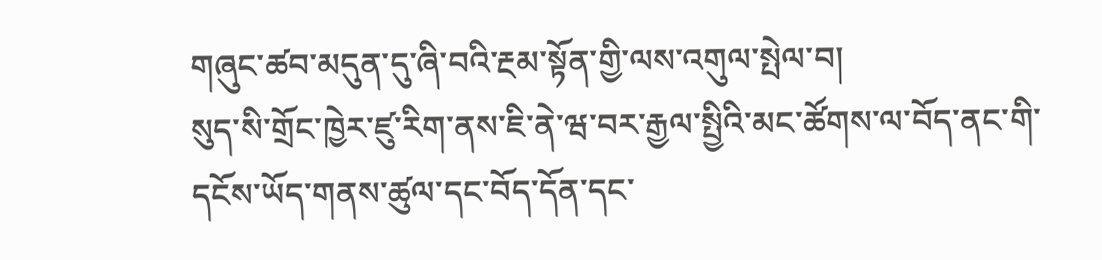གཞུང་ཚབ་མདུན་དུ་ཞི་བའི་རྔམ་སྟོན་གྱི་ལས་འགུལ་སྤེལ་བ།
སུད་སི་གྲོང་ཁྱེར་ཛུ་རིག་ནས་ཇི་ནེ་ཝ་བར་རྒྱལ་སྤྱིའི་མང་ཚོགས་ལ་བོད་ནང་གི་དངོས་ཡོད་གནས་ཚུལ་དང་བོད་དོན་དང་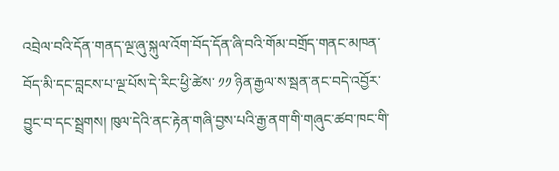འབྲེལ་བའི་དོན་གནད་ལྔ་ཞུ་སྐུལ་འོག་བོད་དོན་ཞི་བའི་གོམ་བགྲོད་གནང་མཁན་བོད་མི་དང་བླངས་པ་ལྔ་པོས་དེ་རིང་ཕྱི་ཚེས་ ༡༡ ཉིན་རྒྱལ་ས་སྦན་ནང་བདེ་འབྱོར་བྱུང་བ་དང་སྦྲགས། ཁུལ་དེའི་ནང་རྟེན་གཞི་བྱས་པའི་རྒྱ་ནག་གི་གཞུང་ཚབ་ཁང་གི་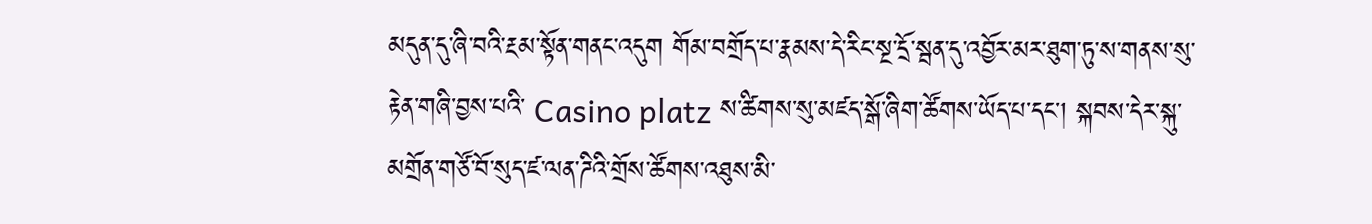མདུན་དུ་ཞི་བའི་རྔམ་སྟོན་གནང་འདུག གོམ་བགྲོད་པ་རྣམས་དེ་རིང་སྔ་དྲོ་སྦན་དུ་འབྱོར་མར་ཐུག་ཏུ་ས་གནས་སུ་རྟེན་གཞི་བྱས་པའི་ Casino platz ས་ཚིགས་སུ་མཛད་སྒོ་ཞིག་ཚོགས་ཡོད་པ་དང་། སྐབས་དེར་སྐུ་མགྲོན་གཙོ་བོ་སུད་ཛ་ལན་ཌིའི་གྲོས་ཚོགས་འཐུས་མི་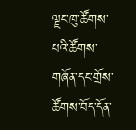ལྗང་ཁུ་ཚོགས་པའི་ཚོགས་གཞོན་དང་གྲོས་ཚོགས་བོད་དོན་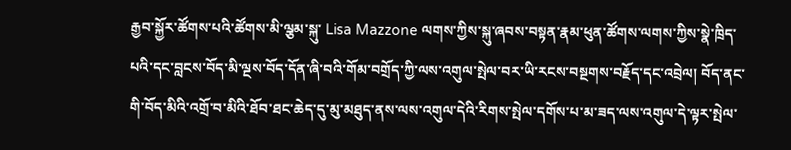རྒྱབ་སྐྱོར་ཚོགས་པའི་ཚོགས་མི་ལྕམ་སྐུ་ Lisa Mazzone ལགས་ཀྱིས་སྐུ་ཞབས་བསྟན་རྣམ་ཕུན་ཚོགས་ལགས་ཀྱིས་སྣེ་ཁྲིད་པའི་དང་བླངས་བོད་མི་ལྔས་བོད་དོན་ཞི་བའི་གོམ་བགྲོད་ཀྱི་ལས་འགུལ་སྤེལ་བར་ཡི་རངས་བསྔགས་བརྗོད་དང་འབྲེལ། བོད་ནང་གི་བོད་མིའི་འགྲོ་བ་མིའི་ཐོབ་ཐང་ཆེད་དུ་མུ་མཐུད་ནས་ལས་འགུལ་དེའི་རིགས་སྤེལ་དགོས་པ་མ་ཟད་ལས་འགུལ་དེ་ལྟར་སྤེལ་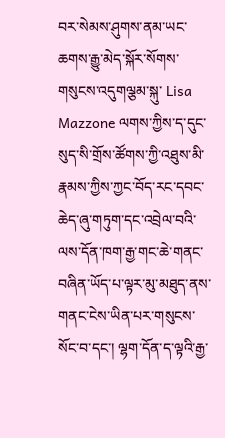བར་སེམས་ཤུགས་ནམ་ཡང་ཆགས་རྒྱུ་མེད་སྐོར་སོགས་གསུངས་འདུགལྕམ་སྐུ་ Lisa Mazzone ལགས་ཀྱིས་ད་དུང་སུད་སི་གྲོས་ཚོགས་ཀྱི་འཐུས་མི་རྣམས་ཀྱིས་ཀྱང་བོད་རང་དབང་ཆེད་ཞུ་གཏུག་དང་འབྲེལ་བའི་ལས་དོན་ཁག་རྒྱ་གང་ཆེ་གནང་བཞིན་ཡོད་པ་ལྟར་མུ་མཐུད་ནས་གནང་ངེས་ཡིན་པར་གསུངས་སོང་བ་དང་། ལྷག་དོན་ད་ལྟའི་རྒྱ་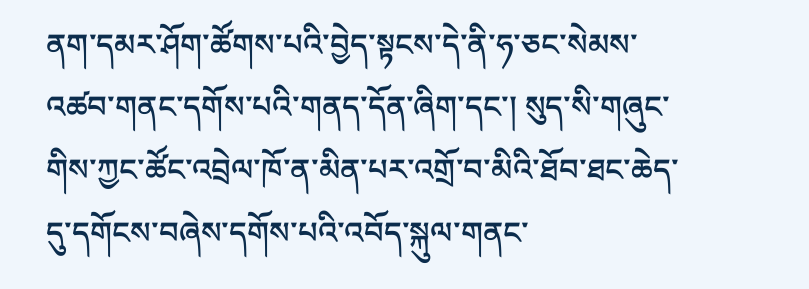ནག་དམར་ཤོག་ཚོགས་པའི་བྱེད་སྟངས་དེ་ནི་ཧ་ཅང་སེམས་འཚབ་གནང་དགོས་པའི་གནད་དོན་ཞིག་དང་། སུད་སི་གཞུང་གིས་ཀྱང་ཚོང་འབྲེལ་ཁོ་ན་མིན་པར་འགྲོ་བ་མིའི་ཐོབ་ཐང་ཆེད་དུ་དགོངས་བཞེས་དགོས་པའི་འབོད་སྐུལ་གནང་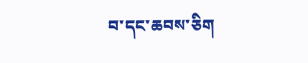བ་དང་ཆབས་ཅིག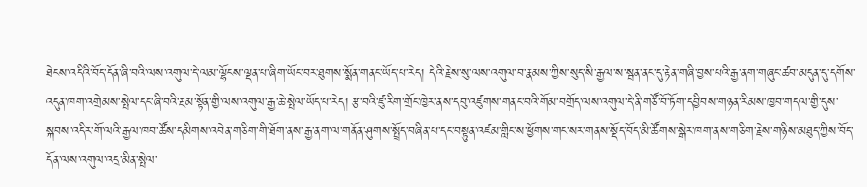ཐེངས་འདིའི་བོད་དོན་ཞི་བའི་ལས་འགུལ་དེ་ལམ་ལྷོངས་ལྡན་པ་ཞིག་ཡོང་བར་ཐུགས་སྨོན་གནང་ཡོད་པ་རེད། དེའི་རྗེས་སུ་ལས་འགུལ་བ་རྣམས་ཀྱིས་སུད་སི་རྒྱལ་ས་སྦན་ནང་དུ་རྟེན་གཞི་བྱས་པའི་རྒྱ་ནག་གཞུང་ཚབ་མདུན་དུ་དགོས་འདུན་ཁག་འགྲེམས་སྤེལ་དང་ཞི་བའི་རྔམ་སྟོན་གྱི་ལས་འགུལ་རྒྱ་ཆེ་སྤེལ་ཡོད་པ་རེད། རྩ་བའི་ཛུ་རིག་གྲོང་ཁྱེར་ནས་དབུ་འཛུགས་གནང་བའི་གོམ་བགྲོད་ལས་འགུལ་དེ་ནི་གཙོ་བོ་ཏོག་དབྱིབས་གཉན་རིམས་ཁྱབ་གདལ་གྱི་དུས་སྐབས་འདིར་གོ་ལའི་རྒྱལ་ཁབ་ཚོས་དམིགས་འབེན་གཅིག་གི་ཐོག་ནས་རྒྱ་ནག་ལ་གནོན་ཤུགས་སྤྲོད་བཞིན་པ་དང་བསྟུན་འཛམ་གླིང་ས་ཕྱོགས་གང་སར་གནས་སྡོད་བོད་མི་ཚོགས་སྒེར་ཁག་ནས་གཅིག་རྗེས་གཉིས་མཐུད་ཀྱིས་བོད་དོན་ལས་འགུལ་འདྲ་མིན་སྤེལ་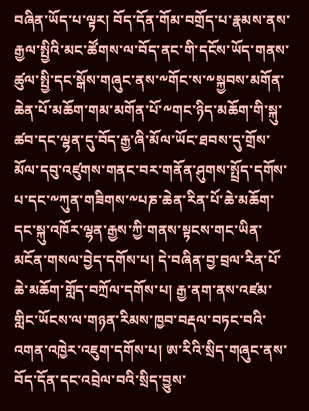བཞིན་ཡོད་པ་ལྟར། བོད་དོན་གོམ་བགྲོད་པ་རྣམས་ནས་རྒྱལ་སྤྱིའི་མང་ཚོགས་ལ་བོད་ནང་གི་དངོས་ཡོད་གནས་ཚུལ་སྤྱི་དང་སྒོས་གཞུང་ནས་༸གོང་ས་༸སྐྱབས་མགོན་ཆེན་པོ་མཆོག་གམ་མགོན་པོ་༸གང་ཉིད་མཆོག་གི་སྐུ་ཚབ་དང་ལྷན་དུ་བོད་རྒྱ་ཞི་མོལ་ཡོང་ཐབས་དུ་གྲོས་མོལ་དབུ་འཛུགས་གནང་བར་གནོན་ཤུགས་སྤྲོད་དགོས་པ་དང་༸ཀུན་གཟིགས་༸པཎ་ཆེན་རིན་པོ་ཆེ་མཆོག་དང་སྐུ་འཁོར་ལྷན་རྒྱས་ཀྱི་གནས་སྟངས་གང་ཡིན་མངོན་གསལ་བྱེད་དགོས་པ། དེ་བཞིན་བྱ་བྲལ་རིན་པོ་ཆེ་མཆོག་གློད་བཀྲོལ་དགོས་པ། རྒྱ་ནག་ནས་འཛམ་གླིང་ཡོངས་ལ་གཉན་རིམས་ཁྱབ་བརྡལ་བཏང་བའི་འགན་འཁྱེར་འཇུག་དགོས་པ། ཨ་རིའི་སྲིད་གཞུང་ནས་བོད་དོན་དང་འབྲེལ་བའི་སྲིད་བྱུས་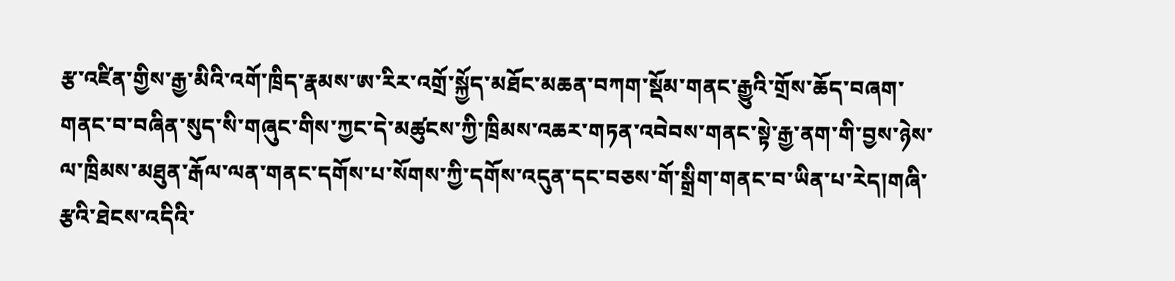རྩ་འཛིན་གྱིས་རྒྱ་མིའི་འགོ་ཁྲིད་རྣམས་ཨ་རིར་འགྲོ་སྐྱོད་མཐོང་མཆན་བཀག་སྡོམ་གནང་རྒྱུའི་གྲོས་ཆོད་བཞག་གནང་བ་བཞིན་སུད་སི་གཞུང་གིས་ཀྱང་དེ་མཚུངས་ཀྱི་ཁྲིམས་འཆར་གཏན་འབེབས་གནང་སྟེ་རྒྱ་ནག་གི་བྱས་ཉེས་ལ་ཁྲིམས་མཐུན་རྒོལ་ལན་གནང་དགོས་པ་སོགས་ཀྱི་དགོས་འདུན་དང་བཅས་གོ་སྒྲིག་གནང་བ་ཡིན་པ་རེད།གཞི་རྩའི་ཐེངས་འདིའི་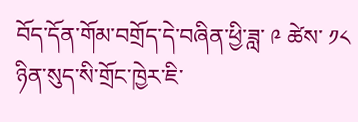བོད་དོན་གོམ་བགྲོད་དེ་བཞིན་ཕྱི་ཟླ་ ༩ ཚེས་ ༡༨ ཉིན་སུད་སི་གྲོང་ཁྱེར་ཇི་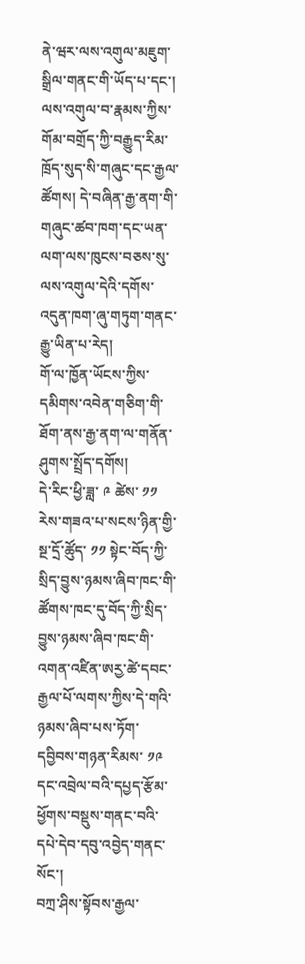ནེ་ཝར་ལས་འགུལ་མཇུག་སྒྲིལ་གནང་གི་ཡོད་པ་དང་། ལས་འགུལ་བ་རྣམས་ཀྱིས་གོམ་བགྲོད་ཀྱི་བརྒྱུད་རིམ་ཁྲོད་སུད་སི་གཞུང་དང་རྒྱལ་ཚོགས། དེ་བཞིན་རྒྱ་ནག་གི་གཞུང་ཚབ་ཁག་དང་ཡན་ལག་ལས་ཁུངས་བཅས་སུ་ལས་འགུལ་དེའི་དགོས་འདུན་ཁག་ཞུ་གཏུག་གནང་རྒྱུ་ཡིན་པ་རེད།
གོ་ལ་ཁྱོན་ཡོངས་ཀྱིས་དམིགས་འབེན་གཅིག་གི་ཐོག་ནས་རྒྱ་ནག་ལ་གནོན་ཤུགས་སྤྲོད་དགོས།
དེ་རིང་ཕྱི་ཟླ་ ༩ ཚེས་ ༡༡ རེས་གཟའ་པ་སངས་ཉིན་གྱི་སྔ་དྲོ་ཚོུད་ ༡༡ སྟེང་བོད་ཀྱི་སྲིད་བྱུས་ཉམས་ཞིབ་ཁང་གི་ཚོགས་ཁང་དུ་བོད་ཀྱི་སྲིད་བྱུས་ཉམས་ཞིབ་ཁང་གི་འགན་འཛིན་ཨརྱ་ཚེ་དབང་རྒྱལ་པོ་ལགས་ཀྱིས་དེ་གའི་ཉམས་ཞིབ་པས་ཏོག་དབྱིབས་གཉན་རིམས་ ༡༩ དང་འབྲེལ་བའི་དཔྱད་རྩོམ་ཕྱོགས་བསྡུས་གནང་བའི་དཔེ་དེབ་དབུ་འབྱེད་གནང་སོང་།
བཀྲ་ཤིས་སྟོབས་རྒྱལ་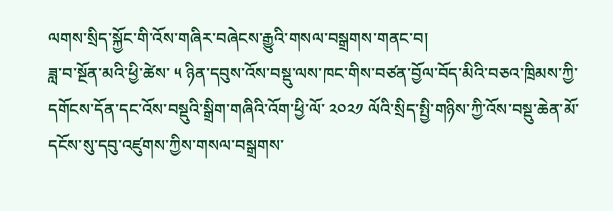ལགས་སྲིད་སྐྱོང་གི་འོས་གཞིར་བཞེངས་རྒྱུའི་གསལ་བསྒྲགས་གནང་བ།
ཟླ་བ་སྔོན་མའི་ཕྱི་ཚེས་ ༥ ཉིན་དབུས་འོས་བསྡུ་ལས་ཁང་གིས་བཙན་བྱོལ་བོད་མིའི་བཅའ་ཁྲིམས་ཀྱི་དགོངས་དོན་དང་འོས་བསྡུའི་སྒྲིག་གཞིའི་འོག་ཕྱི་ལོ་ ༢༠༢༡ ལོའི་སྲིད་སྤྱི་གཉིས་ཀྱི་འོས་བསྡུ་ཆེན་མོ་དངོས་སུ་དབུ་འཛུགས་ཀྱིས་གསལ་བསྒྲགས་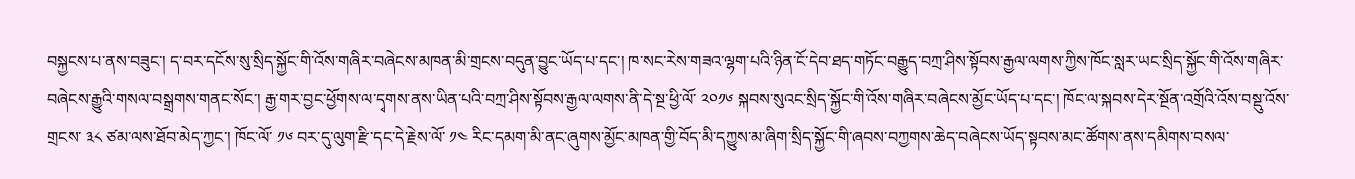བསྐྱངས་པ་ནས་བཟུང་། ད་བར་དངོས་སུ་སྲིད་སྐྱོང་གི་འོས་གཞིར་བཞེངས་མཁན་མི་གྲངས་བདུན་བྱུང་ཡོད་པ་དང་། ཁ་སང་རེས་གཟའ་ལྷག་པའི་ཉིན་ངོ་དེབ་ཐད་གཏོང་བརྒྱུད་བཀྲ་ཤིས་སྟོབས་རྒྱལ་ལགས་ཀྱིས་ཁོང་སླར་ཡང་སྲིད་སྐྱོང་གི་འོས་གཞིར་བཞེངས་རྒྱུའི་གསལ་བསྒྲགས་གནང་སོང་། རྒྱ་གར་བྱང་ཕྱོགས་ལ་དྭགས་ནས་ཡིན་པའི་བཀྲ་ཤིས་སྟོབས་རྒྱལ་ལགས་ནི་དེ་སྔ་ཕྱི་ལོ་ ༢༠༡༦ སྐབས་སུའང་སྲིད་སྐྱོང་གི་འོས་གཞིར་བཞེངས་མྱོང་ཡོད་པ་དང་། ཁོང་ལ་སྐབས་དེར་སྔོན་འགྲོའི་འོས་བསྡུ་འོས་གྲངས་ ༣༨ ཙམ་ལས་ཐོབ་མེད་ཀྱང་། ཁོང་ལོ་ ༡༦ བར་དུ་ལུག་རྫི་དང་དེ་རྗེས་ལོ་ ༡༤ རིང་དམག་མི་ནང་ཞུགས་མྱོང་མཁན་གྱི་བོད་མི་དཀྱུས་མ་ཞིག་སྲིད་སྐྱོང་གི་ཞབས་བཀྱགས་ཆེད་བཞེངས་ཡོད་སྟབས་མང་ཚོགས་ནས་དམིགས་བསལ་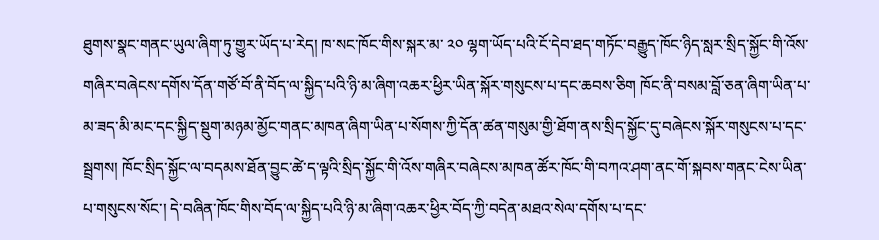ཐུགས་སྣང་གནང་ཡུལ་ཞིག་ཏུ་གྱུར་ཡོད་པ་རེད། ཁ་སང་ཁོང་གིས་སྐར་མ་ ༢༠ ལྷག་ཡོད་པའི་ངོ་དེབ་ཐད་གཏོང་བརྒྱུད་ཁོང་ཉིད་སླར་སྲིད་སྐྱོང་གི་འོས་གཞིར་བཞེངས་དགོས་དོན་གཙོ་བོ་ནི་བོད་ལ་སྐྱིད་པའི་ཉི་མ་ཞིག་འཆར་ཕྱིར་ཡིན་སྐོར་གསུངས་པ་དང་ཆབས་ཅིག ཁོང་ནི་བསམ་བློ་ཅན་ཞིག་ཡིན་པ་མ་ཟད་མི་མང་དང་སྐྱིད་སྡུག་མཉམ་མྱོང་གནང་མཁན་ཞིག་ཡིན་པ་སོགས་ཀྱི་དོན་ཚན་གསུམ་གྱི་ཐོག་ནས་སྲིད་སྐྱོང་དུ་བཞེངས་སྐོར་གསུངས་པ་དང་སྦྲགས། ཁོང་སྲིད་སྐྱོང་ལ་བདམས་ཐོན་བྱུང་ཚེ་ད་ལྟའི་སྲིད་སྐྱོང་གི་འོས་གཞིར་བཞེངས་མཁན་ཚོར་ཁོང་གི་བཀའ་ཤག་ནང་གོ་སྐབས་གནང་ངེས་ཡིན་པ་གསུངས་སོང་། དེ་བཞིན་ཁོང་གིས་བོད་ལ་སྐྱིད་པའི་ཉི་མ་ཞིག་འཆར་ཕྱིར་བོད་ཀྱི་བདེན་མཐའ་སེལ་དགོས་པ་དང་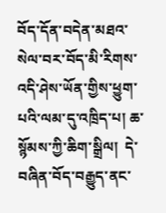བོད་དོན་བདེན་མཐའ་སེལ་བར་བོད་མི་རིགས་འདི་ཤེས་ཡོན་གྱིས་ཕྱུག་པའི་ལམ་དུ་འཁྲིད་པ། ཆ་སྙོམས་ཀྱི་ཆིག་སྒྲིལ།  དེ་བཞིན་བོད་བརྒྱུད་ནང་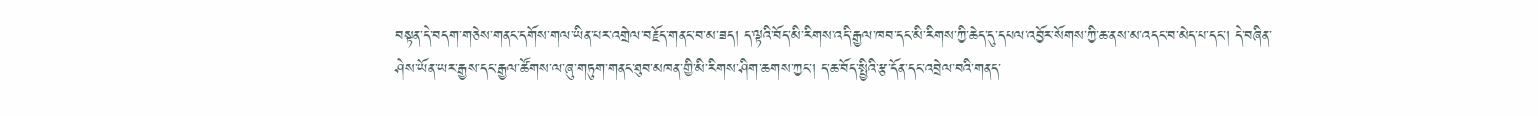བསྟན་དེ་བདག་གཅེས་གནང་དགོས་གལ་ཡིན་པར་འགྲེལ་བརྗོད་གནང་བ་མ་ཟད། ད་ལྟའི་བོད་མི་རིགས་འདི་རྒྱལ་ཁབ་དང་མི་རིགས་ཀྱི་ཆེད་དུ་དཔལ་འབྱོར་སོགས་ཀྱི་ཆ་ནས་མ་འདང་བ་མེད་པ་དང་། དེ་བཞིན་ཤེས་ཡོན་ཡར་རྒྱས་དང་རྒྱལ་ཚོགས་ལ་ཞུ་གཏུག་གནང་ཐུབ་མཁན་གྱི་མི་རིགས་ཤིག་ཆགས་ཀྱང་། ད་ཆ་བོད་སྤྱིའི་རྩ་དོན་དང་འབྲེལ་བའི་གནད་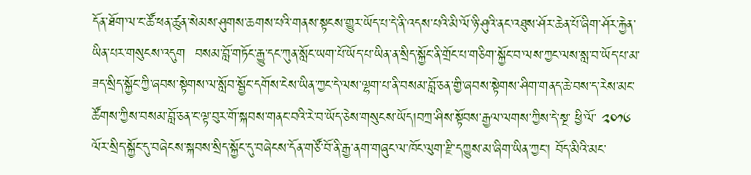དོན་ཐོག་ལ་ང་ཚོ་ཕན་ཚུན་སེམས་ཤུགས་ཆགས་པའི་གནས་སྟངས་གྱུར་ཡོད་པ་དེ་ནི་འདས་པའི་མི་ལོ་ཉི་ཤུའི་ནང་འཐུས་ཤོར་ཆེན་པོ་ཞིག་ཤོར་རྐྱེན་ཡིན་པར་གསུངས་འདུག  བསམ་བློ་གཏོང་རྒྱུ་དང་ཀུན་སློང་ཡག་པོ་ཡོད་པ་ཡིན་ན་སྲིད་སྐྱོང་ནི་གྲོང་པ་གཅིག་སྐྱོང་བ་ལས་ཀྱང་ལས་སླ་བ་ཡོད་པ་མ་ཟད་སྲིད་སྐྱོང་ཀྱི་ཞབས་སྟེགས་ལ་སློབ་སྦྱོང་དགོས་ངེས་ཡིན་ཀྱང་དེ་ལས་ལྷག་པ་ནི་བསམ་བློ་ཅན་གྱི་ཞབས་སྟེགས་ཤིག་གནད་ཆེ་བས་ད་རེས་མང་ཚོགས་ཀྱིས་བསམ་བློ་ཅན་ང་ལྟ་བུར་གོ་སྐབས་གནང་བའི་རེ་བ་ཡོད་ཅེས་གསུངས་ཡོད།བཀྲ་ཤིས་སྟོབས་རྒྱལ་ལགས་ཀྱིས་དེ་སྔ་ ཕྱི་ལོ་ ༢༠༡༦ ལོར་སྲིད་སྐྱོང་དུ་བཞེངས་སྐབས་སྲིད་སྐྱོང་དུ་བཞེངས་དོན་གཙོ་བོ་ནི་རྒྱ་ནག་གཞུང་ལ་ཁོང་ལུག་རྫི་དཀྱུས་མ་ཞིག་ཡིན་ཀྱང་། བོད་མིའི་མང་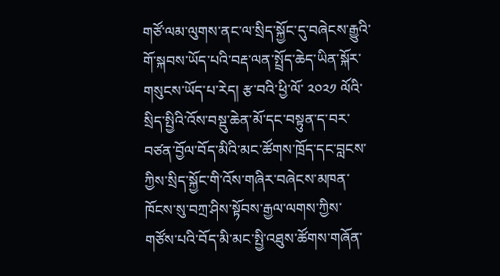གཙོ་ལམ་ལུགས་ནང་ལ་སྲིད་སྐྱོང་དུ་བཞེངས་རྒྱུའི་གོ་སྐབས་ཡོད་པའི་བརྡ་ལན་སྤྲོད་ཆེད་ཡིན་སྐོར་གསུངས་ཡོད་པ་རེད། རྩ་བའི་ཕྱི་ལོ་ ༢༠༢༡ ལོའི་སྲིད་སྤྱིའི་འོས་བསྡུ་ཆེན་མོ་དང་བསྟུན་ད་བར་བཙན་བྱོལ་བོད་མིའི་མང་ཚོགས་ཁྲོད་དང་བླངས་ཀྱིས་སྲིད་སྐྱོང་གི་འོས་གཞིར་བཞེངས་མཁན་ཁོངས་སུ་བཀྲ་ཤིས་སྟོབས་རྒྱལ་ལགས་ཀྱིས་གཙོས་པའི་བོད་མི་མང་སྤྱི་འཐུས་ཚོགས་གཞོན་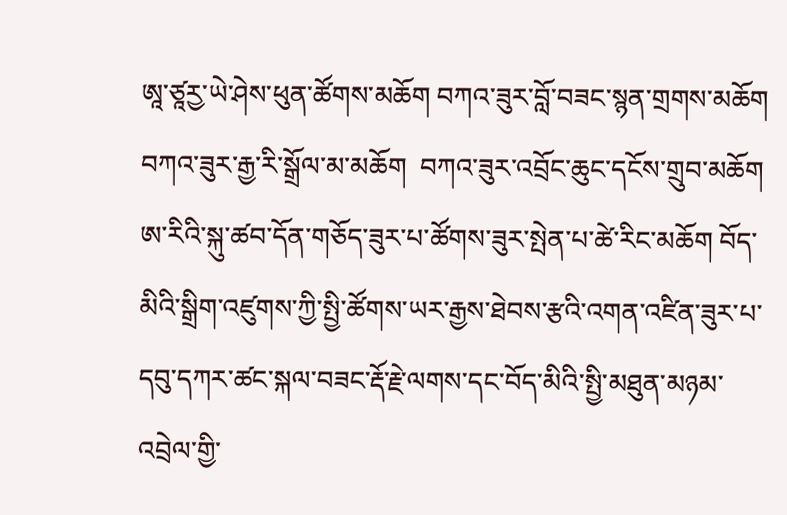ཨཱ་ཙཱརྱ་ཡེ་ཤེས་ཕུན་ཚོགས་མཆོག བཀའ་ཟུར་བློ་བཟང་སྙན་གྲགས་མཆོག  བཀའ་ཟུར་རྒྱ་རི་སྒྲོལ་མ་མཆོག  བཀའ་ཟུར་འབྲོང་ཆུང་དངོས་གྲུབ་མཆོག  ཨ་རིའི་སྐུ་ཚབ་དོན་གཅོད་ཟུར་པ་ཚོགས་ཟུར་སྤེན་པ་ཚེ་རིང་མཆོག བོད་མིའི་སྒྲིག་འཛུགས་ཀྱི་སྤྱི་ཚོགས་ཡར་རྒྱས་ཐེབས་རྩའི་འགན་འཛིན་ཟུར་པ་དབུ་དཀར་ཚང་སྐལ་བཟང་རྡོ་རྗེ་ལགས་དང་བོད་མིའི་སྤྱི་མཐུན་མཉམ་འབྲེལ་གྱི་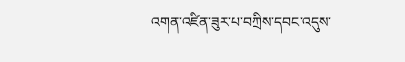འགན་འཛིན་ཟུར་པ་བཀྲིས་དབང་འདུས་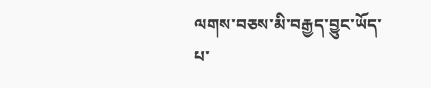ལགས་བཅས་མི་བརྒྱད་བྱུང་ཡོད་པ་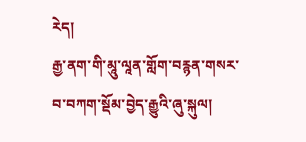རེད།
རྒྱ་ནག་གི་མཱུ་ལཱན་གློག་བརྙན་གསར་བ་བཀག་སྡོམ་བྱེད་རྒྱུའི་ཞུ་སྐུལ།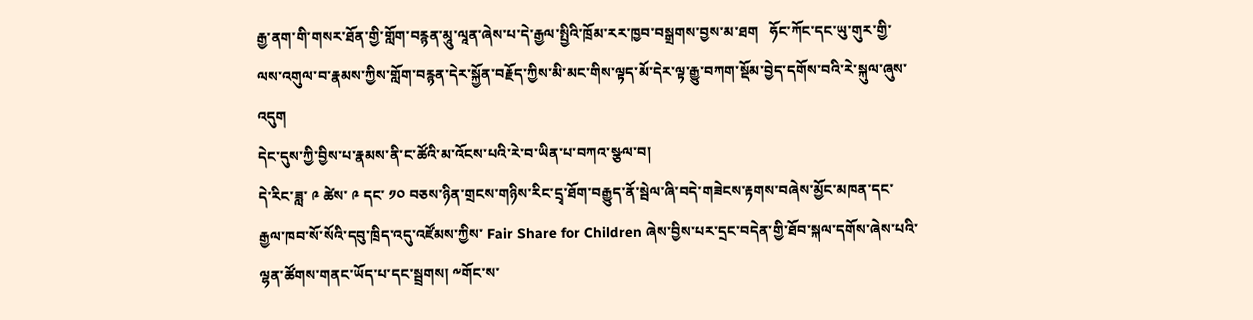རྒྱ་ནག་གི་གསར་ཐོན་གྱི་གློག་བརྙན་མཱུ་ལཱན་ཞེས་པ་དེ་རྒྱལ་སྤྱིའི་ཁྲོམ་རར་ཁྱབ་བསྒྲགས་བྱས་མ་ཐག   ཧོང་ཀོང་དང་ཡུ་གུར་གྱི་ལས་འགུལ་བ་རྣམས་ཀྱིས་གློག་བརྙན་དེར་སྐྱོན་བརྗོད་ཀྱིས་མི་མང་གིས་ལྟད་མོ་དེར་ལྟ་རྒྱུ་བཀག་སྡོམ་བྱེད་དགོས་བའི་རེ་སྐུལ་ཞུས་འདུག
དེང་དུས་ཀྱི་བྱིས་པ་རྣམས་ནི་ང་ཚོའི་མ་འོངས་པའི་རེ་བ་ཡིན་པ་བཀའ་སྩལ་བ།
དེ་རིང་ཟླ་ ༩ ཚེས་ ༩ དང་ ༡༠ བཅས་ཉིན་གྲངས་གཉིས་རིང་དྲྭ་ཐོག་བརྒྱུད་ནོ་སྦེལ་ཞི་བདེ་གཟེངས་རྟགས་བཞེས་མྱོང་མཁན་དང་རྒྱལ་ཁབ་སོ་སོའི་དབུ་ཁྲིད་འདུ་འཛོམས་ཀྱིས་ Fair Share for Children ཞེས་བྱིས་པར་དྲང་བདེན་གྱི་ཐོབ་སྐལ་དགོས་ཞེས་པའི་ལྷན་ཚོགས་གནང་ཡོད་པ་དང་སྦྲགས། ༸གོང་ས་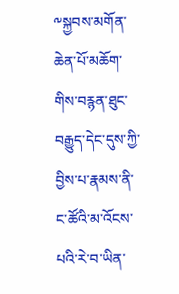༸སྐྱབས་མགོན་ཆེན་པོ་མཆོག་གིས་བརྙན་ཐུང་བརྒྱུད་དེང་དུས་ཀྱི་བྱིས་པ་རྣམས་ནི་ང་ཚོའི་མ་འོངས་པའི་རེ་བ་ཡིན་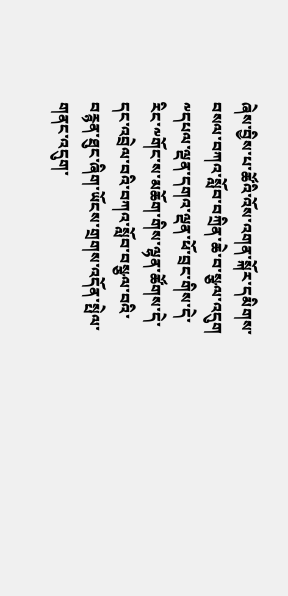ཞེས་བྱིས་པ་ཚོའི་འོས་འགན་སྐོར་དམིགས་བསལ་བཀའ་སློབ་བཀྲིན་ཆེ་བ་སྩལ་འདུག ༸དཔལ་ལྡན་དགའ་ལྡན་ཕོ་བྲང་གིས་དེ་རིང་༸གོང་ས་མཆོག་གིས་ལྷན་ཚོགས་དེ་དང་འབྲེལ་བའི་བཀའ་སློབ་བསྩལ་བའི་བརྙན་ཐུང་ཞིག་ཡོངས་གྲགས་འདོན་སྤེལ་གནང་འདུག་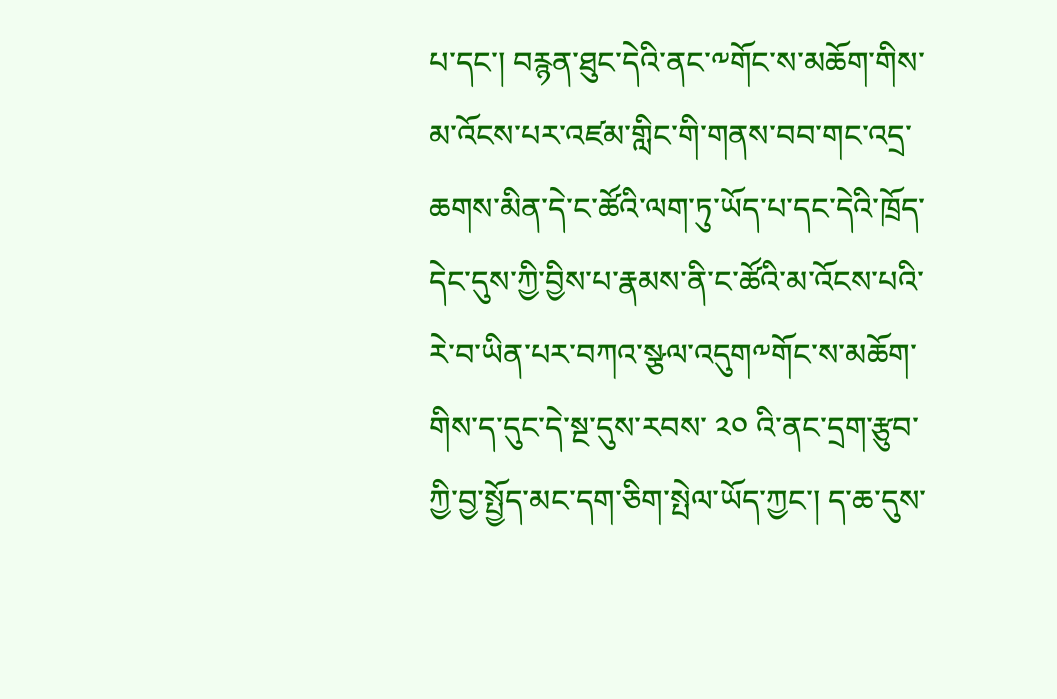པ་དང་། བརྙན་ཐུང་དེའི་ནང་༸གོང་ས་མཆོག་གིས་མ་འོངས་པར་འཛམ་གླིང་གི་གནས་བབ་གང་འདྲ་ཆགས་མིན་དེ་ང་ཚོའི་ལག་ཏུ་ཡོད་པ་དང་དེའི་ཁྲོད་དེང་དུས་ཀྱི་བྱིས་པ་རྣམས་ནི་ང་ཚོའི་མ་འོངས་པའི་རེ་བ་ཡིན་པར་བཀའ་སྩལ་འདུག༸གོང་ས་མཆོག་གིས་ད་དུང་དེ་སྔ་དུས་རབས་ ༢༠ འི་ནང་དྲག་རྩུབ་ཀྱི་བྱ་སྤྱོད་མང་དག་ཅིག་སྤེལ་ཡོད་ཀྱང་། ད་ཆ་དུས་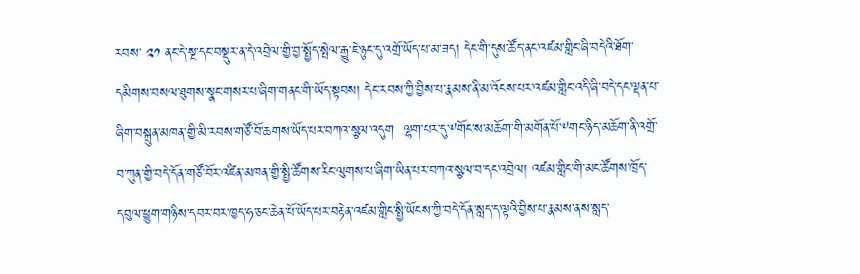རབས་ ༢༡ ནང་དེ་སྔ་དང་བསྡུར་ན་དེ་འབྲེལ་གྱི་བྱ་སྤྱོད་སྤེལ་རྒྱུ་ཇེ་ཉུང་དུ་འགྲོ་ཡོད་པ་མ་ཟད། དེང་གི་དུས་ཚོད་ནང་འཛམ་གླིང་ཞི་བདེའི་ཐོག་དམིགས་བསལ་ཐུགས་སྣང་གསར་པ་ཞིག་གནང་གི་ཡོད་སྟབས། དེང་རབས་ཀྱི་བྱིས་པ་རྣམས་ནི་མ་འོངས་པར་འཛམ་གླིང་འདི་ཞི་བདེ་དང་ལྡན་པ་ཞིག་བསྐྲུན་མཁན་གྱི་མི་རབས་གཙོ་བོ་ཆགས་ཡོད་པར་བཀའ་སྩལ་འདུག  ལྷག་པར་དུ་༸གོང་ས་མཆོག་གི་མགོན་པོ་༸གང་ཉིད་མཆོག་ནི་འགྲོ་བ་ཀུན་གྱི་བདེ་དོན་གཙོ་བོར་འཛིན་མཁན་གྱི་སྤྱི་ཚོགས་རིང་ལུགས་པ་ཞིག་ཡིན་པར་བཀའ་སྩལ་བ་དང་འབྲེལ། འཛམ་གླིང་གི་མང་ཚོགས་ཁྲོད་དབུལ་ཕྱུག་གཉིས་དབར་བར་ཁྱད་ཧ་ཅང་ཆེན་པོ་ཡོད་པར་བརྟེན་འཛམ་གླིང་སྤྱི་ཡོངས་ཀྱི་བདེ་དོན་སླད་ད་ལྟའི་བྱིས་པ་རྣམས་ནས་སླད་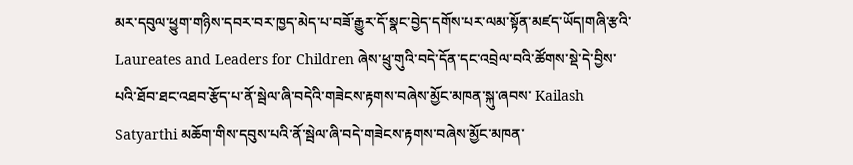མར་དབུལ་ཕྱུག་གཉིས་དབར་བར་ཁྱད་མེད་པ་བཟོ་རྒྱུར་དོ་སྣང་བྱེད་དགོས་པར་ལམ་སྟོན་མཛད་ཡོད།གཞི་རྩའི་ Laureates and Leaders for Children ཞེས་ཕྲུ་གུའི་བདེ་དོན་དང་འབྲེལ་བའི་ཚོགས་སྡེ་དེ་བྱིས་པའི་ཐོབ་ཐང་འཐབ་རྩོད་པ་ནོ་སྦེལ་ཞི་བདེའི་གཟེངས་རྟགས་བཞེས་མྱོང་མཁན་སྐུ་ཞབས་ Kailash Satyarthi མཆོག་གིས་དབུས་པའི་ནོ་སྦེལ་ཞི་བདེ་གཟེངས་རྟགས་བཞེས་མྱོང་མཁན་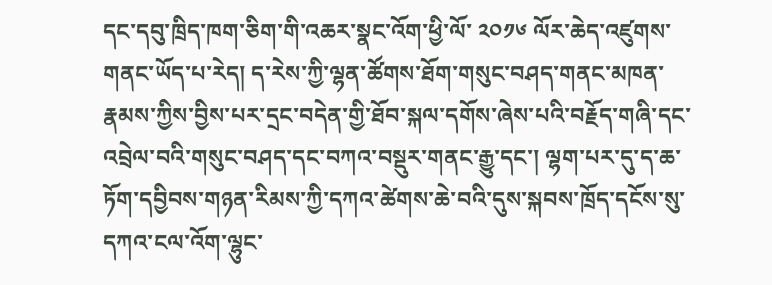དང་དབུ་ཁྲིད་ཁག་ཅིག་གི་འཆར་སྣང་འོག་ཕྱི་ལོ་ ༢༠༡༦ ལོར་ཆེད་འཛུགས་གནང་ཡོད་པ་རེད། ད་རེས་ཀྱི་ལྷན་ཚོགས་ཐོག་གསུང་བཤད་གནང་མཁན་རྣམས་ཀྱིས་བྱིས་པར་དྲང་བདེན་གྱི་ཐོབ་སྐལ་དགོས་ཞེས་པའི་བརྗོད་གཞི་དང་འབྲེལ་བའི་གསུང་བཤད་དང་བཀའ་བསྡུར་གནང་རྒྱུ་དང་། ལྷག་པར་དུ་ད་ཆ་ཏོག་དབྱིབས་གཉན་རིམས་ཀྱི་དཀའ་ཚེགས་ཆེ་བའི་དུས་སྐབས་ཁྲོད་དངོས་སུ་དཀའ་ངལ་འོག་ལྷུང་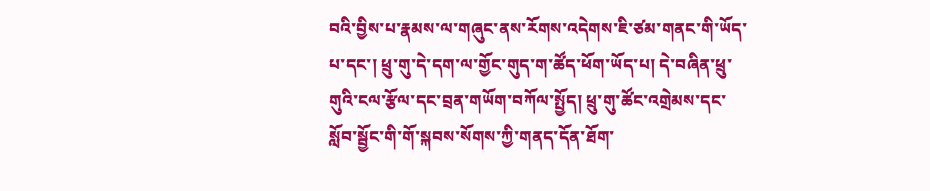བའི་བྱིས་པ་རྣམས་ལ་གཞུང་ནས་རོགས་འདེགས་ཇི་ཙམ་གནང་གི་ཡོད་པ་དང་། ཕྲུ་གུ་དེ་དག་ལ་གྱོང་གུད་ག་ཚོད་ཕོག་ཡོད་པ། དེ་བཞིན་ཕྲུ་གུའི་ངལ་རྩོལ་དང་བྲན་གཡོག་བཀོལ་སྤྱོད། ཕྲུ་གུ་ཚོང་འགྲེམས་དང་སློབ་སྦྱོང་གི་གོ་སྐབས་སོགས་ཀྱི་གནད་དོན་ཐོག་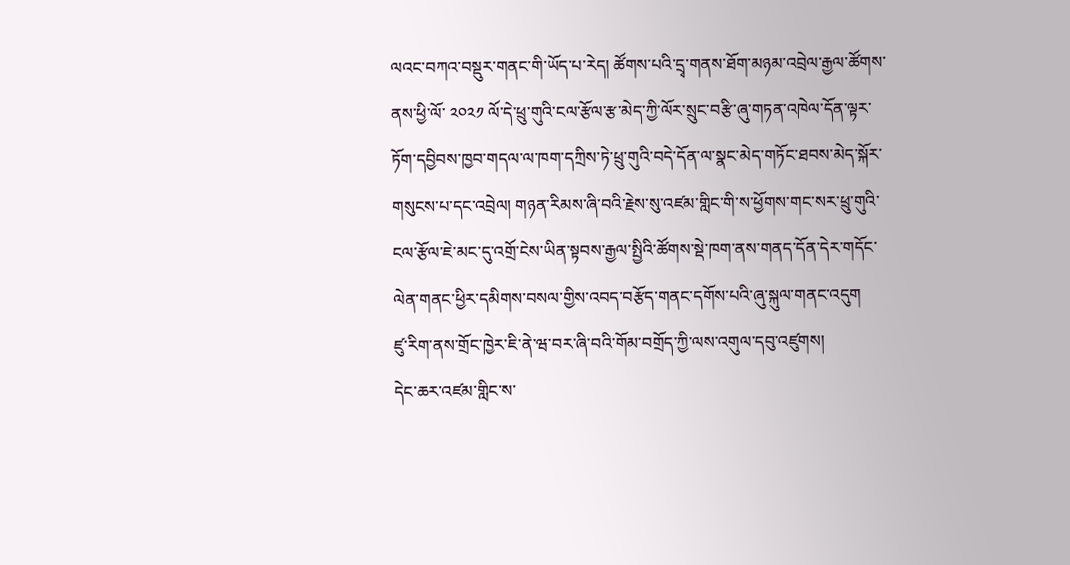ལའང་བཀའ་བསྡུར་གནང་གི་ཡོད་པ་རེད། ཚོགས་པའི་དྲྭ་གནས་ཐོག་མཉམ་འབྲེལ་རྒྱལ་ཚོགས་ནས་ཕྱི་ལོ་ ༢༠༢༡ ལོ་དེ་ཕྲུ་གུའི་ངལ་རྩོལ་རྩ་མེད་ཀྱི་ལོར་སྲུང་བརྩི་ཞུ་གཏན་འཁེལ་དོན་ལྟར་ཏོག་དབྱིབས་ཁྱབ་གདལ་ལ་ཁག་དཀྲིས་ཏེ་ཕྲུ་གུའི་བདེ་དོན་ལ་སྣང་མེད་གཏོང་ཐབས་མེད་སྐོར་གསུངས་པ་དང་འབྲེལ། གཉན་རིམས་ཞི་བའི་རྗེས་སུ་འཛམ་གླིང་གི་ས་ཕྱོགས་གང་སར་ཕྲུ་གུའི་ངལ་རྩོལ་ཇེ་མང་དུ་འགྲོ་ངེས་ཡིན་སྟབས་རྒྱལ་སྤྱིའི་ཚོགས་སྡེ་ཁག་ནས་གནད་དོན་དེར་གདོང་ལེན་གནང་ཕྱིར་དམིགས་བསལ་གྱིས་འབད་བརྩོད་གནང་དགོས་པའི་ཞུ་སྐུལ་གནང་འདུག
ཛུ་རིག་ནས་གྲོང་ཁྱེར་ཇི་ནེ་ཝ་བར་ཞི་བའི་གོམ་བགྲོད་ཀྱི་ལས་འགུལ་དབུ་འཛུགས།
དེང་ཆར་འཛམ་གླིང་ས་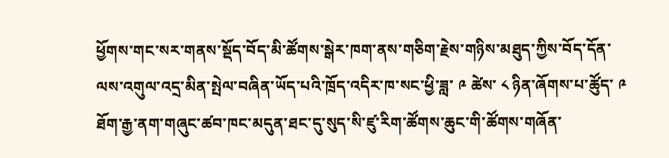ཕྱོགས་གང་སར་གནས་སྡོད་བོད་མི་ཚོགས་སྒེར་ཁག་ནས་གཅིག་རྗེས་གཉིས་མཐུད་ཀྱིས་བོད་དོན་ལས་འགུལ་འདྲ་མིན་སྤེལ་བཞིན་ཡོད་པའི་ཁྲོད་འདིར་ཁ་སང་ཕྱི་ཟླ་ ༩ ཚེས་ ༨ ཉིན་ཞོགས་པ་ཚོུད་ ༩ ཐོག་རྒྱ་ནག་གཞུང་ཚབ་ཁང་མདུན་ཐང་དུ་སུད་སི་ཛུ་རིག་ཚོགས་ཆུང་གི་ཚོགས་གཞོན་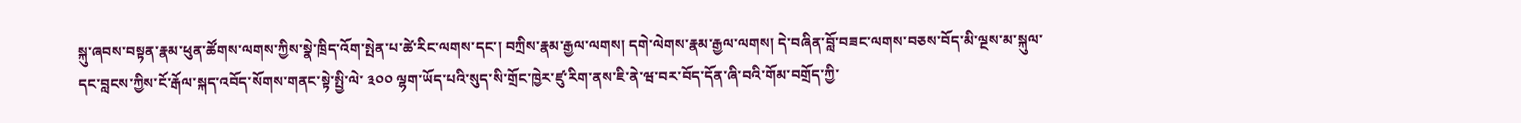སྐུ་ཞབས་བསྟན་རྣམ་ཕུན་ཚོགས་ལགས་ཀྱིས་སྣེ་ཁྲིད་འོག་སྤེན་པ་ཚེ་རིང་ལགས་དང་། བཀྲིས་རྣམ་རྒྱལ་ལགས། དགེ་ལེགས་རྣམ་རྒྱལ་ལགས། དེ་བཞིན་བློ་བཟང་ལགས་བཅས་བོད་མི་ལྔས་མ་སྐུལ་དང་བླངས་ཀྱིས་ངོ་རྒོལ་སྐད་འབོད་སོགས་གནང་སྟེ་སྤྱི་ལེ་ ༣༠༠ ལྷག་ཡོད་པའི་སུད་སི་གྲོང་ཁྱེར་ཛུ་རིག་ནས་ཇི་ནེ་ཝ་བར་བོད་དོན་ཞི་བའི་གོམ་བགྲོད་ཀྱི་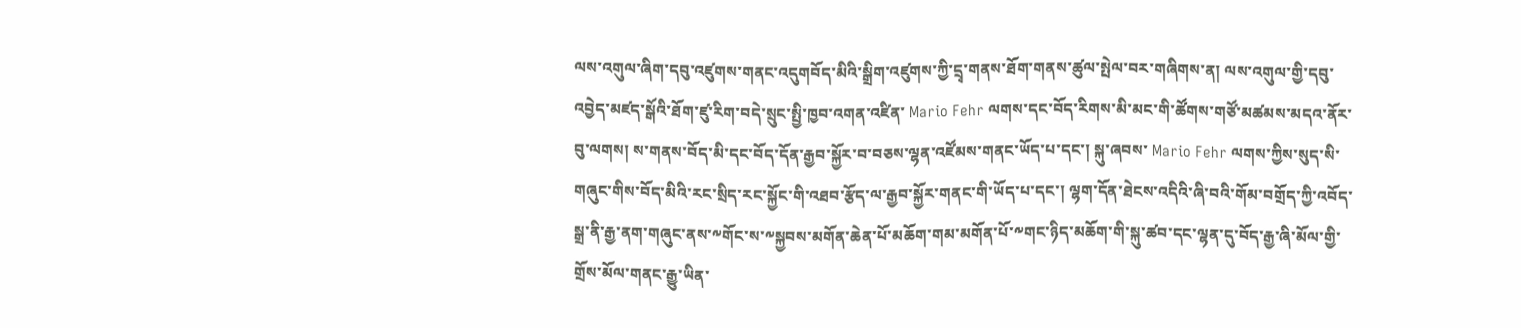ལས་འགུལ་ཞིག་དབུ་འཛུགས་གནང་འདུགབོད་མིའི་སྒྲིག་འཛུགས་ཀྱི་དྲྭ་གནས་ཐོག་གནས་ཚུལ་སྤེལ་བར་གཞིགས་ན། ལས་འགུལ་གྱི་དབུ་འབྱེད་མཛད་སྒོའི་ཐོག་ཛུ་རིག་བདེ་སྲུང་སྤྱི་ཁྱབ་འགན་འཛིན་ Mario Fehr ལགས་དང་བོད་རིགས་མི་མང་གི་ཚོགས་གཙོ་མཚམས་མདའ་ནོར་བུ་ལགས། ས་གནས་བོད་མི་དང་བོད་དོན་རྒྱབ་སྐྱོར་བ་བཅས་ལྷན་འཛོམས་གནང་ཡོད་པ་དང་། སྐུ་ཞབས་ Mario Fehr ལགས་ཀྱིས་སུད་སི་གཞུང་གིས་བོད་མིའི་རང་སྲིད་རང་སྐྱོང་གི་འཐབ་རྩོད་ལ་རྒྱབ་སྐྱོར་གནང་གི་ཡོད་པ་དང་། ལྷག་དོན་ཐེངས་འདིའི་ཞི་བའི་གོམ་བགྲོད་ཀྱི་འབོད་སྒྲ་ནི་རྒྱ་ནག་གཞུང་ནས་༸གོང་ས་༸སྐྱབས་མགོན་ཆེན་པོ་མཆོག་གམ་མགོན་པོ་༸གང་ཉིད་མཆོག་གི་སྐུ་ཚབ་དང་ལྷན་དུ་བོད་རྒྱ་ཞི་མོལ་གྱི་གྲོས་མོལ་གནང་རྒྱུ་ཡིན་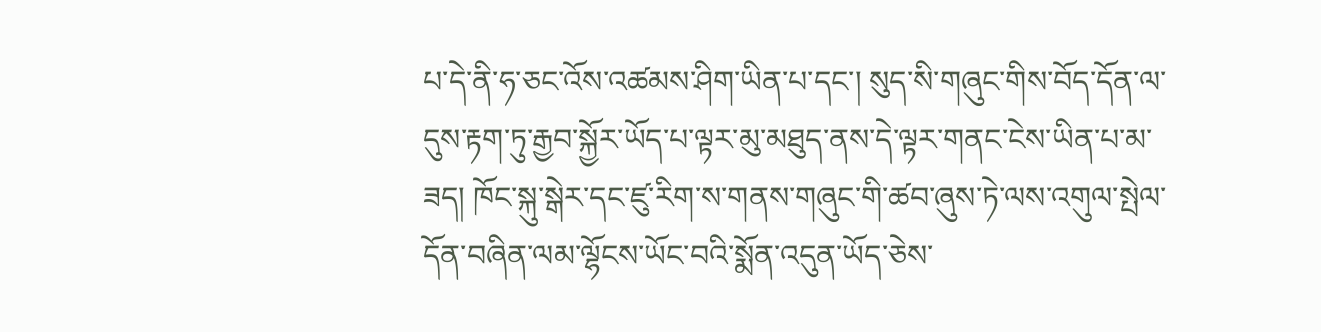པ་དེ་ནི་ཧ་ཅང་འོས་འཚམས་ཤིག་ཡིན་པ་དང་། སུད་སི་གཞུང་གིས་བོད་དོན་ལ་དུས་རྟག་ཏུ་རྒྱབ་སྐྱོར་ཡོད་པ་ལྟར་མུ་མཐུད་ནས་དེ་ལྟར་གནང་ངེས་ཡིན་པ་མ་ཟད། ཁོང་སྐུ་སྒེར་དང་ཛུ་རིག་ས་གནས་གཞུང་གི་ཚབ་ཞུས་ཏེ་ལས་འགུལ་སྤེལ་དོན་བཞིན་ལམ་ལྷོངས་ཡོང་བའི་སྨོན་འདུན་ཡོད་ཅེས་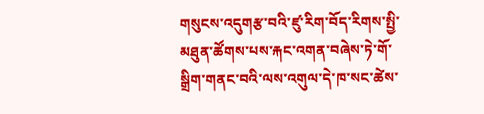གསུངས་འདུགརྩ་བའི་ཛུ་རིག་བོད་རིགས་སྤྱི་མཐུན་ཚོགས་པས་རྐང་འགན་བཞེས་ཏེ་གོ་སྒྲིག་གནང་བའི་ལས་འགུལ་དེ་ཁ་སང་ཚེས་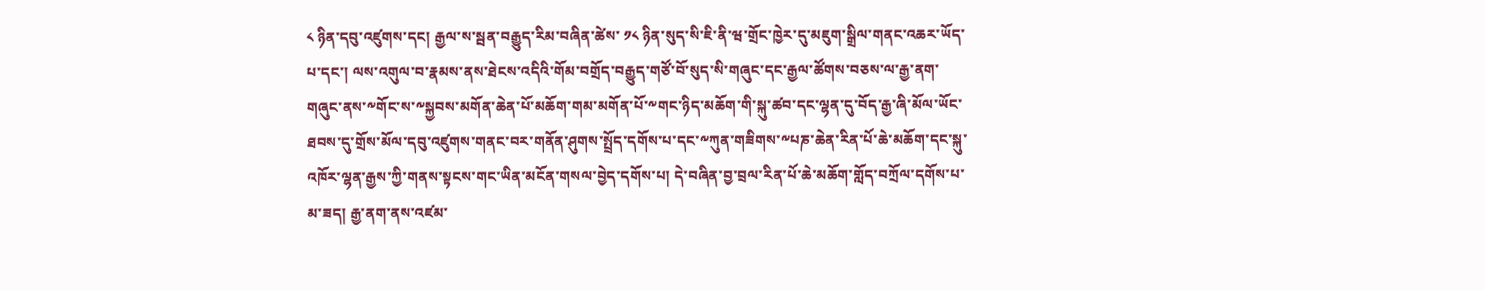༨ ཉིན་དབུ་འཛུགས་དང། རྒྱལ་ས་སྦན་བརྒྱུད་རིམ་བཞིན་ཚེས་ ༡༨ ཉིན་སུད་སི་ཇི་ནི་ཝ་གྲོང་ཁྱེར་དུ་མཇུག་སྒྲིལ་གནང་འཆར་ཡོད་པ་དང་། ལས་འགུལ་བ་རྣམས་ནས་ཐེངས་འདིའི་གོམ་བགྲོད་བརྒྱུད་གཙོ་བོ་སུད་སི་གཞུང་དང་རྒྱལ་ཚོགས་བཅས་ལ་རྒྱ་ནག་གཞུང་ནས་༸གོང་ས་༸སྐྱབས་མགོན་ཆེན་པོ་མཆོག་གམ་མགོན་པོ་༸གང་ཉིད་མཆོག་གི་སྐུ་ཚབ་དང་ལྷན་དུ་བོད་རྒྱ་ཞི་མོལ་ཡོང་ཐབས་དུ་གྲོས་མོལ་དབུ་འཛུགས་གནང་བར་གནོན་ཤུགས་སྤྲོད་དགོས་པ་དང་༸ཀུན་གཟིགས་༸པཎ་ཆེན་རིན་པོ་ཆེ་མཆོག་དང་སྐུ་འཁོར་ལྷན་རྒྱས་ཀྱི་གནས་སྟངས་གང་ཡིན་མངོན་གསལ་བྱེད་དགོས་པ། དེ་བཞིན་བྱ་བྲལ་རིན་པོ་ཆེ་མཆོག་གློད་བཀྲོལ་དགོས་པ་མ་ཟད། རྒྱ་ནག་ནས་འཛམ་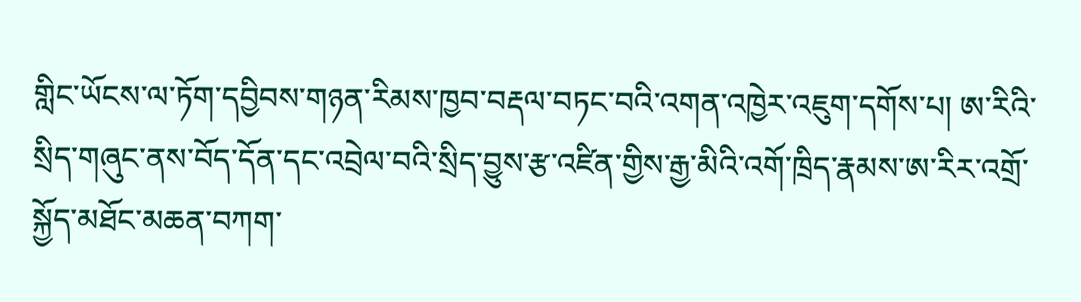གླིང་ཡོངས་ལ་ཏོག་དབྱིབས་གཉན་རིམས་ཁྱབ་བརྡལ་བཏང་བའི་འགན་འཁྱེར་འཇུག་དགོས་པ། ཨ་རིའི་སྲིད་གཞུང་ནས་བོད་དོན་དང་འབྲེལ་བའི་སྲིད་བྱུས་རྩ་འཛིན་གྱིས་རྒྱ་མིའི་འགོ་ཁྲིད་རྣམས་ཨ་རིར་འགྲོ་སྐྱོད་མཐོང་མཆན་བཀག་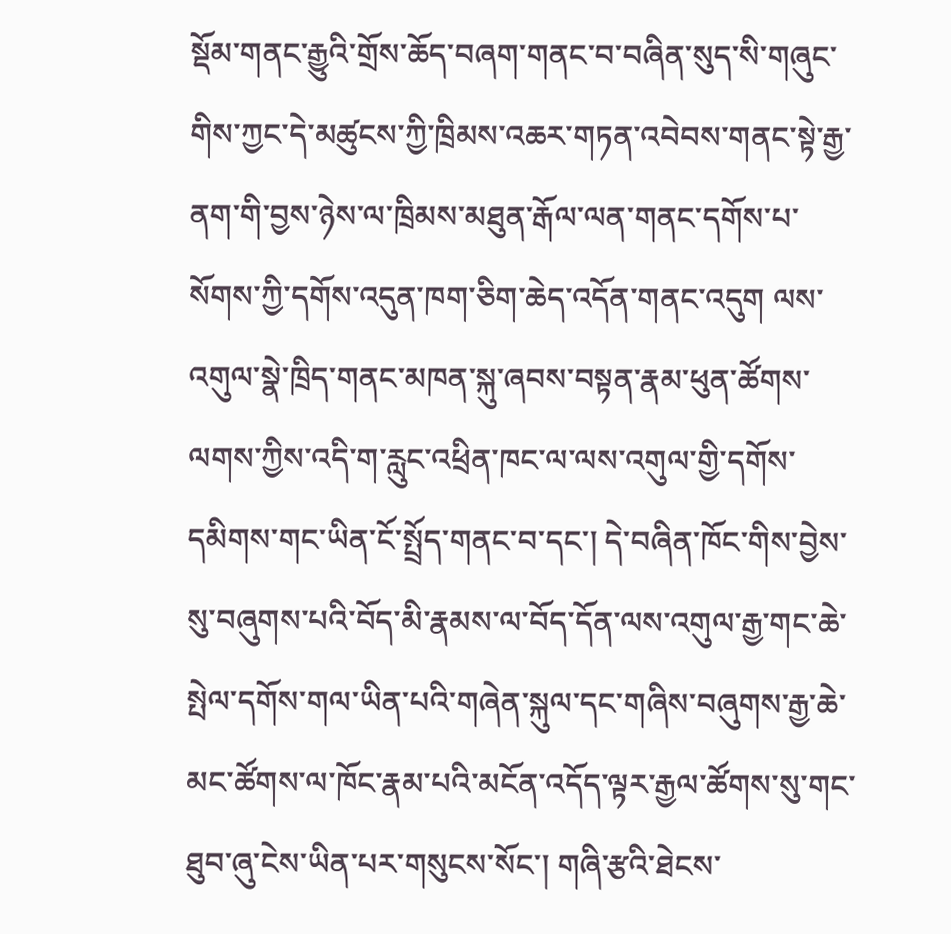སྡོམ་གནང་རྒྱུའི་གྲོས་ཆོད་བཞག་གནང་བ་བཞིན་སུད་སི་གཞུང་གིས་ཀྱང་དེ་མཚུངས་ཀྱི་ཁྲིམས་འཆར་གཏན་འབེབས་གནང་སྟེ་རྒྱ་ནག་གི་བྱས་ཉེས་ལ་ཁྲིམས་མཐུན་རྒོལ་ལན་གནང་དགོས་པ་སོགས་ཀྱི་དགོས་འདུན་ཁག་ཅིག་ཆེད་འདོན་གནང་འདུག ལས་འགུལ་སྣེ་ཁྲིད་གནང་མཁན་སྐུ་ཞབས་བསྟན་རྣམ་ཕུན་ཚོགས་ལགས་ཀྱིས་འདི་ག་རླུང་འཕྲིན་ཁང་ལ་ལས་འགུལ་གྱི་དགོས་དམིགས་གང་ཡིན་ངོ་སྤྲོད་གནང་བ་དང་། དེ་བཞིན་ཁོང་གིས་བྱེས་སུ་བཞུགས་པའི་བོད་མི་རྣམས་ལ་བོད་དོན་ལས་འགུལ་རྒྱ་གང་ཆེ་སྤེལ་དགོས་གལ་ཡིན་པའི་གཞེན་སྐུལ་དང་གཞིས་བཞུགས་རྒྱ་ཆེ་མང་ཚོགས་ལ་ཁོང་རྣམ་པའི་མངོན་འདོད་ལྟར་རྒྱལ་ཚོགས་སུ་གང་ཐུབ་ཞུ་ངེས་ཡིན་པར་གསུངས་སོང་། གཞི་རྩའི་ཐེངས་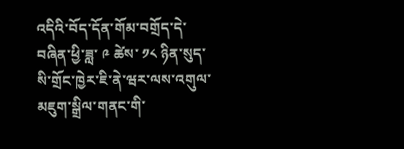འདིའི་བོད་དོན་གོམ་བགྲོད་དེ་བཞིན་ཕྱི་ཟླ་ ༩ ཚེས་ ༡༨ ཉིན་སུད་སི་གྲོང་ཁྱེར་ཇི་ནེ་ཝར་ལས་འགུལ་མཇུག་སྒྲིལ་གནང་གི་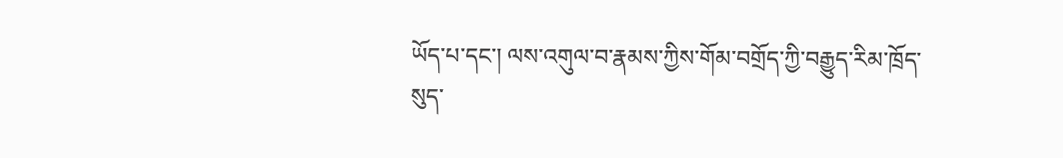ཡོད་པ་དང་། ལས་འགུལ་བ་རྣམས་ཀྱིས་གོམ་བགྲོད་ཀྱི་བརྒྱུད་རིམ་ཁྲོད་སུད་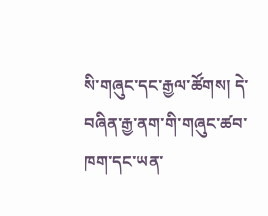སི་གཞུང་དང་རྒྱལ་ཚོགས། དེ་བཞིན་རྒྱ་ནག་གི་གཞུང་ཚབ་ཁག་དང་ཡན་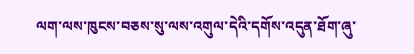ལག་ལས་ཁུངས་བཅས་སུ་ལས་འགུལ་དེའི་དགོས་འདུན་ཐོག་ཞུ་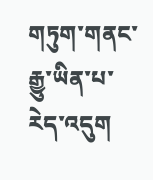གཏུག་གནང་རྒྱུ་ཡིན་པ་རེད་འདུག